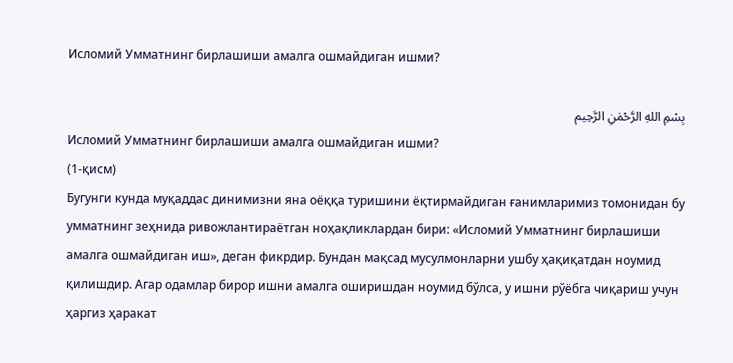Исломий Умматнинг бирлашиши амалга ошмайдиган ишми?

بِسْمِ اللهِ الرَّحْمٰنِ الرَّحِيم
Исломий Умматнинг бирлашиши амалга ошмайдиган ишми?
(1-қисм)
Бугунги кунда муқаддас динимизни яна оёққа туришини ёқтирмайдиган ғанимларимиз томонидан бу умматнинг зеҳнида ривожлантираётган ноҳақликлардан бири: «Исломий Умматнинг бирлашиши амалга ошмайдиган иш», деган фикрдир. Бундан мақсад мусулмонларни ушбу ҳақиқатдан ноумид қилишдир. Агар одамлар бирор ишни амалга оширишдан ноумид бўлса, у ишни рўёбга чиқариш учун ҳаргиз ҳаракат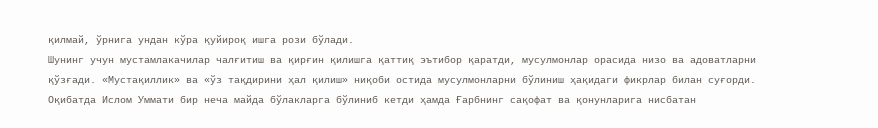қилмай, ўрнига ундан кўра қуйироқ ишга рози бўлади.
Шунинг учун мустамлакачилар чалғитиш ва қирғин қилишга қаттиқ эътибор қаратди, мусулмонлар орасида низо ва адоватларни қўзғади. «Мустақиллик» ва «ўз тақдирини ҳал қилиш» ниқоби остида мусулмонларни бўлиниш ҳақидаги фикрлар билан суғорди. Оқибатда Ислом Уммати бир неча майда бўлакларга бўлиниб кетди ҳамда Ғарбнинг сақофат ва қонунларига нисбатан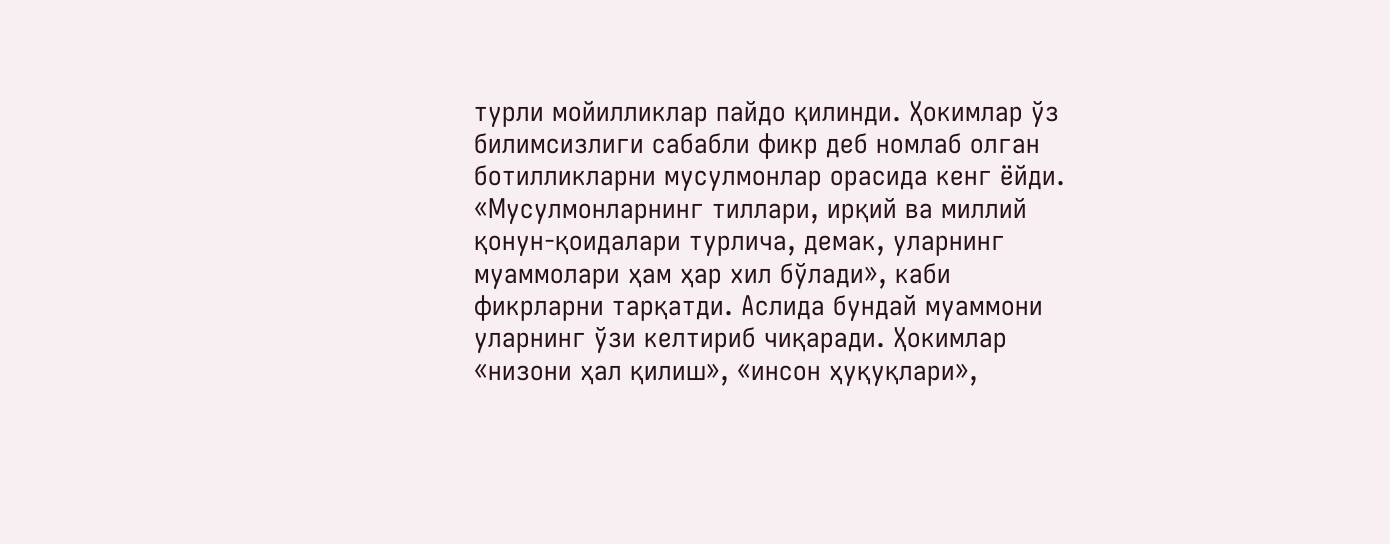турли мойилликлар пайдо қилинди. Ҳокимлар ўз билимсизлиги сабабли фикр деб номлаб олган ботилликларни мусулмонлар орасида кенг ёйди. «Мусулмонларнинг тиллари, ирқий ва миллий қонун-қоидалари турлича, демак, уларнинг муаммолари ҳам ҳар хил бўлади», каби фикрларни тарқатди. Аслида бундай муаммони уларнинг ўзи келтириб чиқаради. Ҳокимлар «низони ҳал қилиш», «инсон ҳуқуқлари»,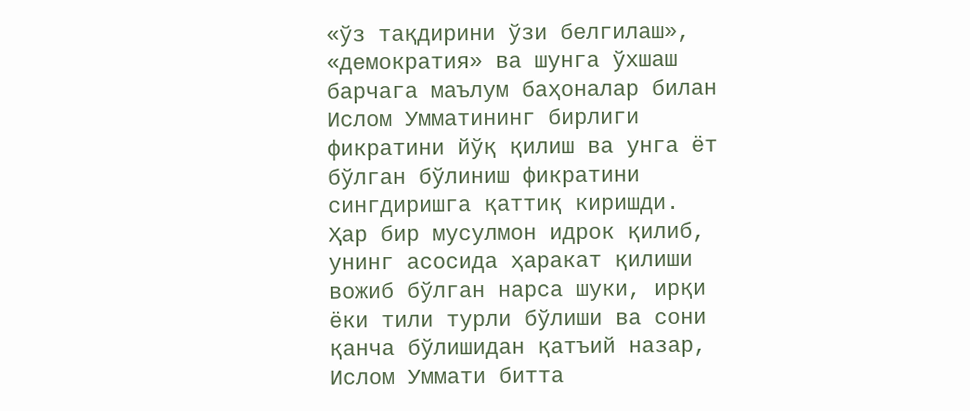«ўз тақдирини ўзи белгилаш», «демократия» ва шунга ўхшаш барчага маълум баҳоналар билан Ислом Умматининг бирлиги фикратини йўқ қилиш ва унга ёт бўлган бўлиниш фикратини сингдиришга қаттиқ киришди.
Ҳар бир мусулмон идрок қилиб, унинг асосида ҳаракат қилиши вожиб бўлган нарса шуки, ирқи ёки тили турли бўлиши ва сони қанча бўлишидан қатъий назар, Ислом Уммати битта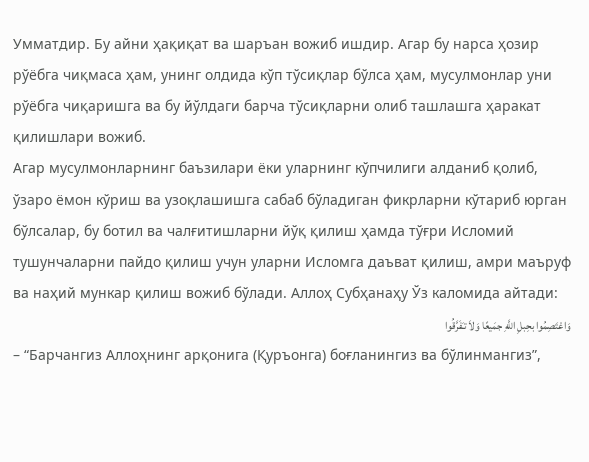Умматдир. Бу айни ҳақиқат ва шаръан вожиб ишдир. Агар бу нарса ҳозир рўёбга чиқмаса ҳам, унинг олдида кўп тўсиқлар бўлса ҳам, мусулмонлар уни рўёбга чиқаришга ва бу йўлдаги барча тўсиқларни олиб ташлашга ҳаракат қилишлари вожиб.
Агар мусулмонларнинг баъзилари ёки уларнинг кўпчилиги алданиб қолиб, ўзаро ёмон кўриш ва узоқлашишга сабаб бўладиган фикрларни кўтариб юрган бўлсалар, бу ботил ва чалғитишларни йўқ қилиш ҳамда тўғри Исломий тушунчаларни пайдо қилиш учун уларни Исломга даъват қилиш, амри маъруф ва наҳий мункар қилиш вожиб бўлади. Аллоҳ Субҳанаҳу Ўз каломида айтади:
وَاعْتَصِمُوا بحِبلِ اللَّهِ جمَيعًا وَلاَ تـَفَرَّقُوا
– “Барчангиз Аллоҳнинг арқонига (Қуръонга) боғланингиз ва бўлинмангиз”,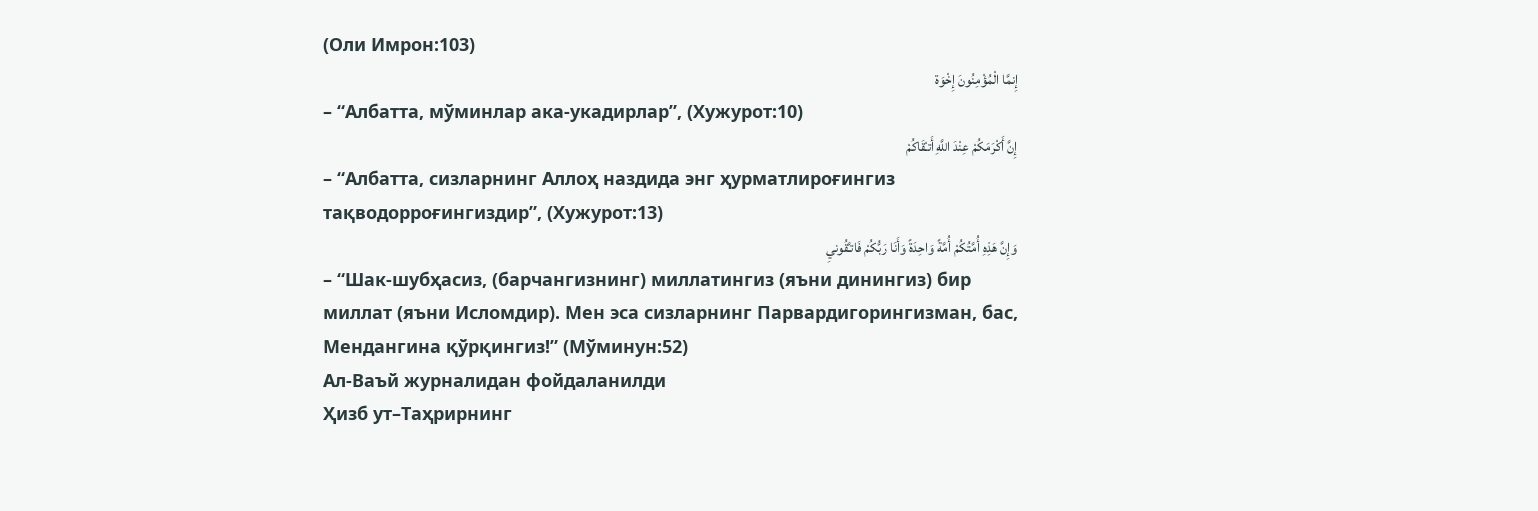(Оли Имрон:103)
إِنمَّا الْمُؤْمِنُونَ إِخْوَة
– “Албатта, мўминлар ака-укадирлар”, (Хужурот:10)
إِنَّ أَكْرَمَكُمْ عِنْدَ اللَّهِ أَتـْقَاكُمْ
– “Албатта, сизларнинг Аллоҳ наздида энг ҳурматлироғингиз тақводорроғингиздир”, (Хужурот:13)
وَإِنَّ هَذِهِ أُمَّتُكُمْ أُمَّةً وَاحِدَةً وَأَنَا رَبُّكُمْ فَاتـَّقُونيِ
– “Шак-шубҳасиз, (барчангизнинг) миллатингиз (яъни динингиз) бир миллат (яъни Исломдир). Мен эса сизларнинг Парвардигорингизман, бас, Мендангина қўрқингиз!” (Мўминун:52)
Ал-Ваъй журналидан фойдаланилди
Ҳизб ут–Таҳрирнинг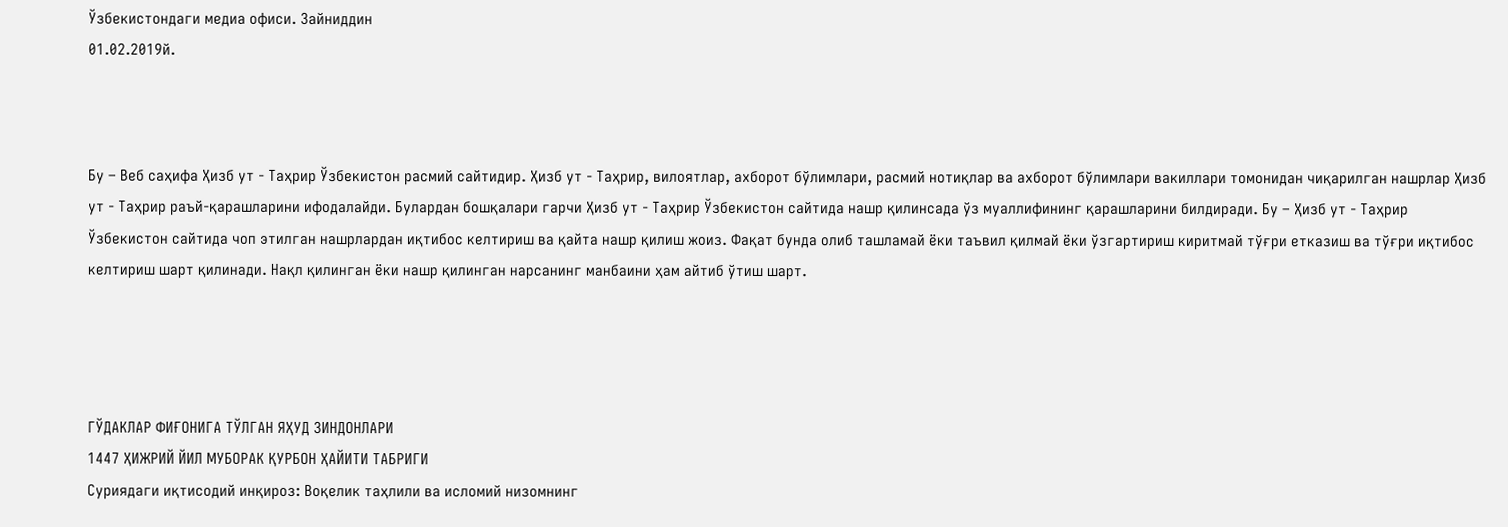Ўзбекистондаги медиа офиси. Зайниддин
01.02.2019й.



Бу – Веб саҳифа Ҳизб ут - Таҳрир Ўзбекистон расмий сайтидир. Ҳизб ут - Таҳрир, вилоятлар, ахборот бўлимлари, расмий нотиқлар ва ахборот бўлимлари вакиллари томонидан чиқарилган нашрлар Ҳизб ут - Таҳрир раъй-қарашларини ифодалайди. Булардан бошқалари гарчи Ҳизб ут - Таҳрир Ўзбекистон сайтида нашр қилинсада ўз муаллифининг қарашларини билдиради. Бу – Ҳизб ут - Таҳрир Ўзбекистон сайтида чоп этилган нашрлардан иқтибос келтириш ва қайта нашр қилиш жоиз. Фақат бунда олиб ташламай ёки таъвил қилмай ёки ўзгартириш киритмай тўғри етказиш ва тўғри иқтибос келтириш шарт қилинади. Нақл қилинган ёки нашр қилинган нарсанинг манбаини ҳам айтиб ўтиш шарт.




ГЎДАКЛАР ФИҒОНИГА ТЎЛГАН ЯҲУД ЗИНДОНЛАРИ
1447 ҲИЖРИЙ ЙИЛ МУБОРАК ҚУРБОН ҲАЙИТИ ТАБРИГИ
Суриядаги иқтисодий инқироз: Воқелик таҳлили ва исломий низомнинг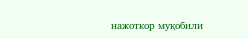нажоткор муқобили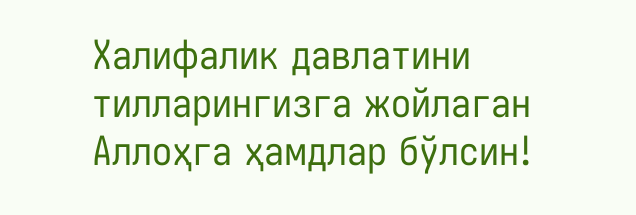Халифалик давлатини тилларингизга жойлаган Аллоҳга ҳамдлар бўлсин!